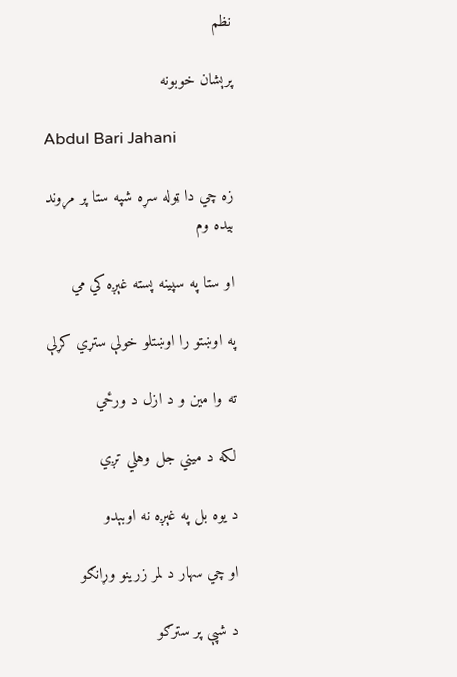نظم

پرېشان خوبونه

Abdul Bari Jahani

زه چي دا ټوله سړه شپه ستا پر مړوند بيده وم

او ستا په سپينه پسته غېږه كي مي

په اوښتو را اوښتلو خولې ستړي كړلې

ته وا مين و د ازل د ورځي

لكه د ميني جل وهلي تږي

د يوه بل په غېږه نه اوبېدو

او چي سهار د لمر زرينو وړانګو

د شپې پر سترګو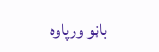باڼو ورپاوه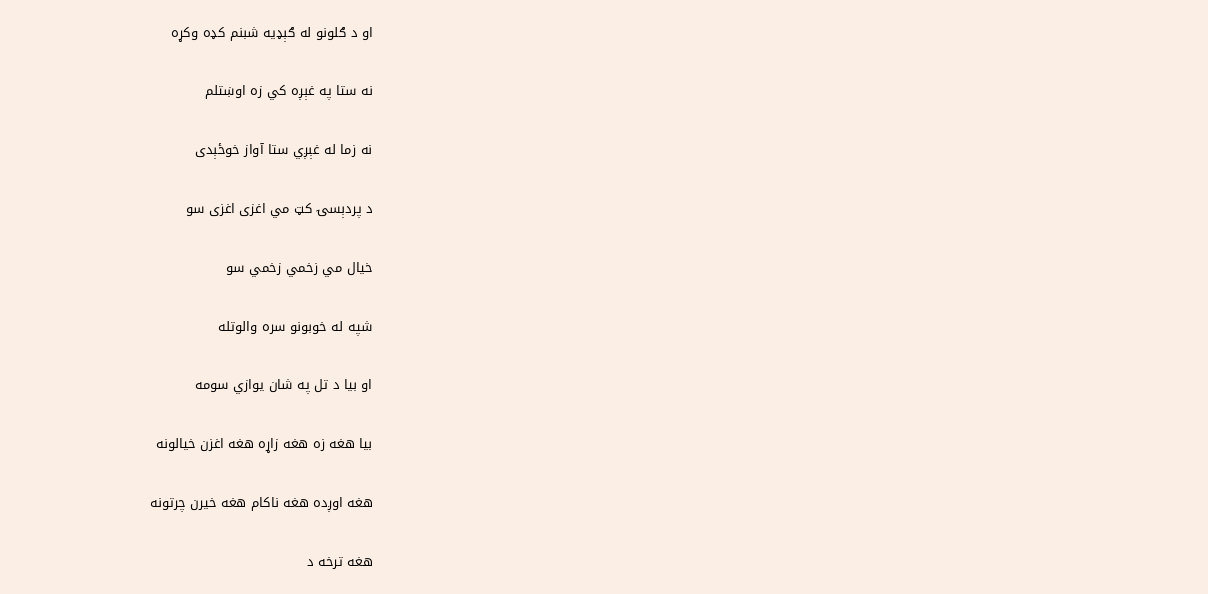او د ګلونو له ګېډيه شبنم كډه وكړه

نه ستا په غېږه كي زه اوښتلم

نه زما له غېږي ستا آواز خوځېدى

د پردېسۍ كټ مي اغزى اغزى سو

خيال مي زخمي زخمي سو

شپه له خوبونو سره والوتله

او بيا د تل په شان يوازي سومه

بيا هغه زه هغه زاړه هغه اغزن خيالونه

هغه اوږده هغه ناكام هغه خيرن چرتونه

هغه ترخه د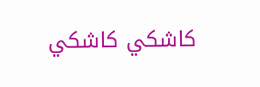كاشكي كاشكي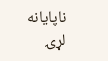ناپايانه لړۍ